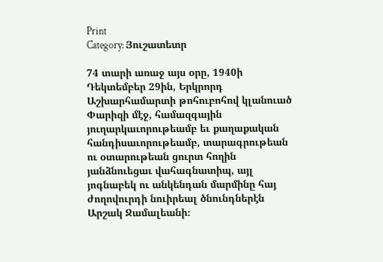Print
Category: Յուշատետր

74 տարի առաջ այս օրը, 1940ի Դեկտեմբեր 29ին, Երկրորդ Աշխարհամարտի թոհուբոհով կլանուած Փարիզի մէջ, համազգային յուղարկաւորութեամբ եւ քաղաքական հանդիսաւորութեամբ, տարագրութեան ու օտարութեան ցուրտ հողին յանձնուեցաւ վահագնատիպ, այլ յոգնաբեկ ու անկենդան մարմինը հայ ժողովուրդի նուիրեալ ծնունդներէն Արշակ Ջամալեանի։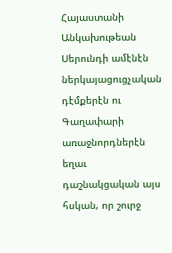Հայաստանի Անկախութեան Սերունդի ամէնէն ներկայացուցչական դէմքերէն ու Գաղափարի առաջնորդներէն եղաւ դաշնակցական այս հսկան, որ շուրջ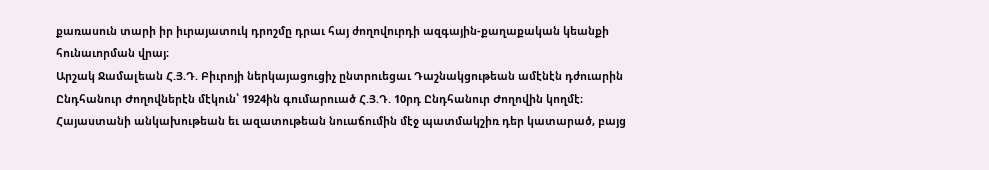քառասուն տարի իր իւրայատուկ դրոշմը դրաւ հայ ժողովուրդի ազգային-քաղաքական կեանքի հունաւորման վրայ։
Արշակ Ջամալեան Հ.Յ.Դ. Բիւրոյի ներկայացուցիչ ընտրուեցաւ Դաշնակցութեան ամէնէն դժուարին Ընդհանուր Ժողովներէն մէկուն՝ 1924ին գումարուած Հ.Յ.Դ. 10րդ Ընդհանուր Ժողովին կողմէ։
Հայաստանի անկախութեան եւ ազատութեան նուաճումին մէջ պատմակշիռ դեր կատարած, բայց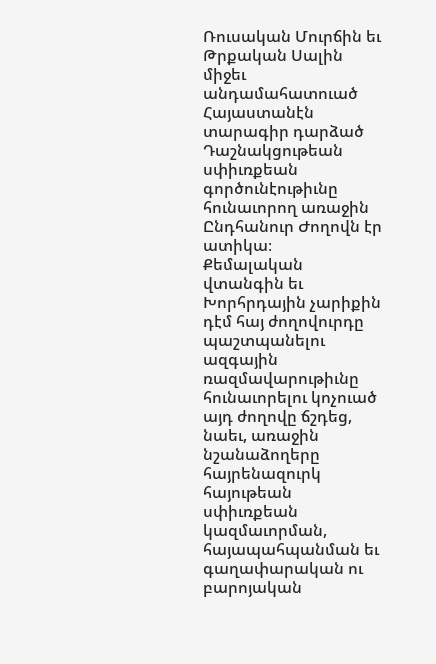Ռուսական Մուրճին եւ Թրքական Սալին միջեւ անդամահատուած Հայաստանէն տարագիր դարձած Դաշնակցութեան սփիւռքեան գործունէութիւնը հունաւորող առաջին Ընդհանուր Ժողովն էր ատիկա։
Քեմալական վտանգին եւ Խորհրդային չարիքին դէմ հայ ժողովուրդը պաշտպանելու ազգային ռազմավարութիւնը հունաւորելու կոչուած այդ ժողովը ճշդեց, նաեւ, առաջին նշանաձողերը հայրենազուրկ հայութեան սփիւռքեան կազմաւորման, հայապահպանման եւ գաղափարական ու բարոյական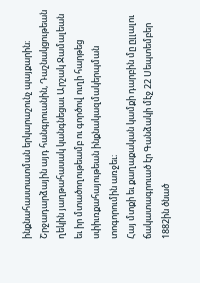ինքնահաստատման երկարաշունչ պայքարին։
Շրջադարձային այդ հանգրուանին, Դաշնակցութեան ղեկին յաղթահասակ կանգնեցաւ Արշակ Ջամալեան եւ իր մտածողութեամբ ու գործով ուղի հարթեց սփիւռքահայութեան ինքնակազմակերպման տոգորումին առջեւ։
Հայ մտքի եւ քաղաքական կամքի դարբին մը ըլլալու ճակատագրուած էր Գանձակի մէջ 22 Սեպտեմբեր 1882ին ծնած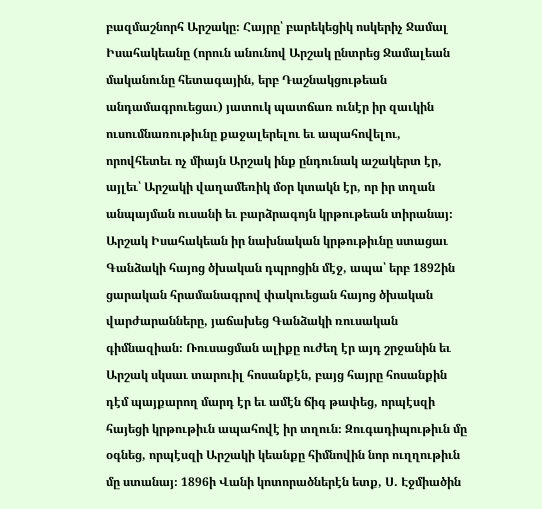բազմաշնորհ Արշակը։ Հայրը՝ բարեկեցիկ ոսկերիչ Ջամալ Իսահակեանը (որուն անունով Արշակ ընտրեց Ջամալեան մականունը հետագային, երբ Դաշնակցութեան անդամագրուեցաւ) յատուկ պատճառ ունէր իր զաւկին ուսումնառութիւնը քաջալերելու եւ ապահովելու, որովհետեւ ոչ միայն Արշակ ինք ընդունակ աշակերտ էր, այլեւ՝ Արշակի վաղամեռիկ մօր կտակն էր, որ իր տղան անպայման ուսանի եւ բարձրագոյն կրթութեան տիրանայ։
Արշակ Իսահակեան իր նախնական կրթութիւնը ստացաւ Գանձակի հայոց ծխական դպրոցին մէջ, ապա՝ երբ 1892ին ցարական հրամանագրով փակուեցան հայոց ծխական վարժարանները, յաճախեց Գանձակի ռուսական գիմնազիան։ Ռուսացման ալիքը ուժեղ էր այդ շրջանին եւ Արշակ սկսաւ տարուիլ հոսանքէն, բայց հայրը հոսանքին դէմ պայքարող մարդ էր եւ ամէն ճիգ թափեց, որպէսզի հայեցի կրթութիւն ապահովէ իր տղուն։ Զուգադիպութիւն մը օգնեց, որպէսզի Արշակի կեանքը հիմնովին նոր ուղղութիւն մը ստանայ։ 1896ի Վանի կոտորածներէն ետք, Ս. Էջմիածին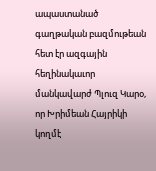ապաստանած գաղթական բազմութեան հետ էր ազգային հեղինակաւոր մանկավարժ Պլուզ Կարօ, որ Խրիմեան Հայրիկի կողմէ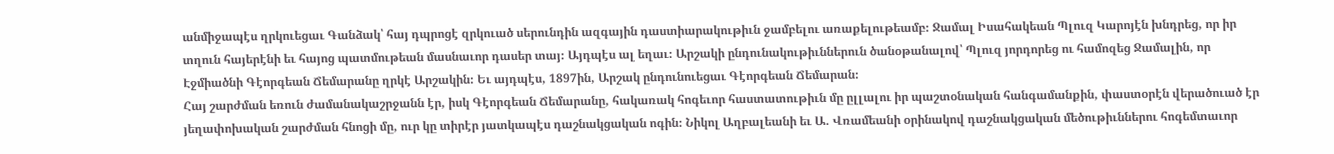անմիջապէս ղրկուեցաւ Գանձակ՝ հայ դպրոցէ զրկուած սերունդին ազգային դաստիարակութիւն ջամբելու առաքելութեամբ։ Ջամալ Իսահակեան Պլուզ Կարոյէն խնդրեց, որ իր տղուն հայերէնի եւ հայոց պատմութեան մասնաւոր դասեր տայ։ Այդպէս ալ եղաւ։ Արշակի ընդունակութիւններուն ծանօթանալով՝ Պլուզ յորդորեց ու համոզեց Ջամալին, որ Էջմիածնի Գէորգեան Ճեմարանը ղրկէ Արշակին։ Եւ այդպէս, 1897ին, Արշակ ընդունուեցաւ Գէորգեան Ճեմարան։
Հայ շարժման եռուն ժամանակաշրջանն էր, իսկ Գէորգեան Ճեմարանը, հակառակ հոգեւոր հաստատութիւն մը ըլլալու իր պաշտօնական հանգամանքին, փաստօրէն վերածուած էր յեղափոխական շարժման հնոցի մը, ուր կը տիրէր յատկապէս դաշնակցական ոգին։ Նիկոլ Աղբալեանի եւ Ա. Վռամեանի օրինակով դաշնակցական մեծութիւններու հոգեմտաւոր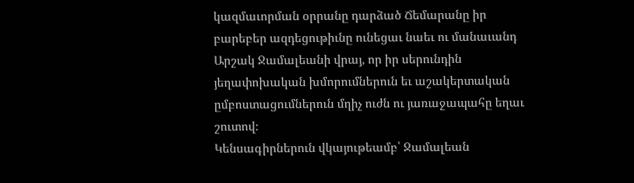կազմաւորման օրրանը դարձած Ճեմարանը իր բարեբեր ազդեցութիւնը ունեցաւ նաեւ ու մանաւանդ Արշակ Ջամալեանի վրայ, որ իր սերունդին յեղափոխական խմորումներուն եւ աշակերտական ըմբոստացումներուն մղիչ ուժն ու յառաջապահը եղաւ շուտով։
Կենսագիրներուն վկայութեամբ՝ Ջամալեան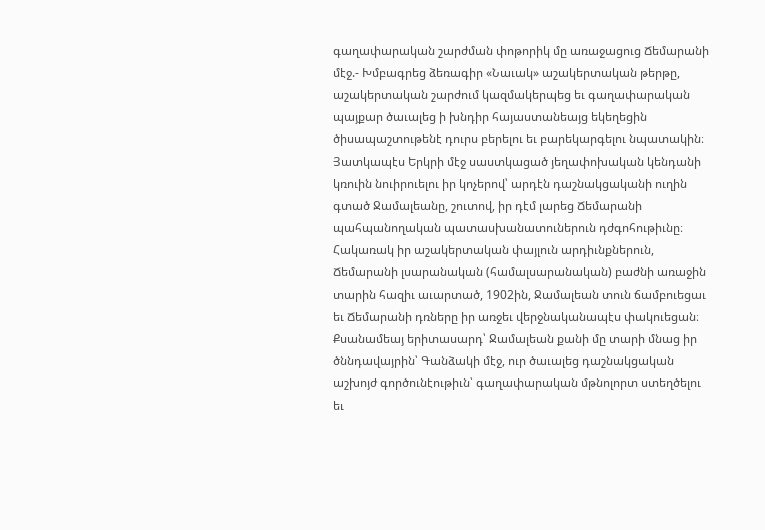գաղափարական շարժման փոթորիկ մը առաջացուց Ճեմարանի մէջ.- Խմբագրեց ձեռագիր «Նաւակ» աշակերտական թերթը, աշակերտական շարժում կազմակերպեց եւ գաղափարական պայքար ծաւալեց ի խնդիր հայաստանեայց եկեղեցին ծիսապաշտութենէ դուրս բերելու եւ բարեկարգելու նպատակին։
Յատկապէս Երկրի մէջ սաստկացած յեղափոխական կենդանի կռուին նուիրուելու իր կոչերով՝ արդէն դաշնակցականի ուղին գտած Ջամալեանը, շուտով, իր դէմ լարեց Ճեմարանի պահպանողական պատասխանատուներուն դժգոհութիւնը։
Հակառակ իր աշակերտական փայլուն արդիւնքներուն, Ճեմարանի լսարանական (համալսարանական) բաժնի առաջին տարին հազիւ աւարտած, 1902ին, Ջամալեան տուն ճամբուեցաւ եւ Ճեմարանի դռները իր առջեւ վերջնականապէս փակուեցան։
Քսանամեայ երիտասարդ՝ Ջամալեան քանի մը տարի մնաց իր ծննդավայրին՝ Գանձակի մէջ, ուր ծաւալեց դաշնակցական աշխոյժ գործունէութիւն՝ գաղափարական մթնոլորտ ստեղծելու եւ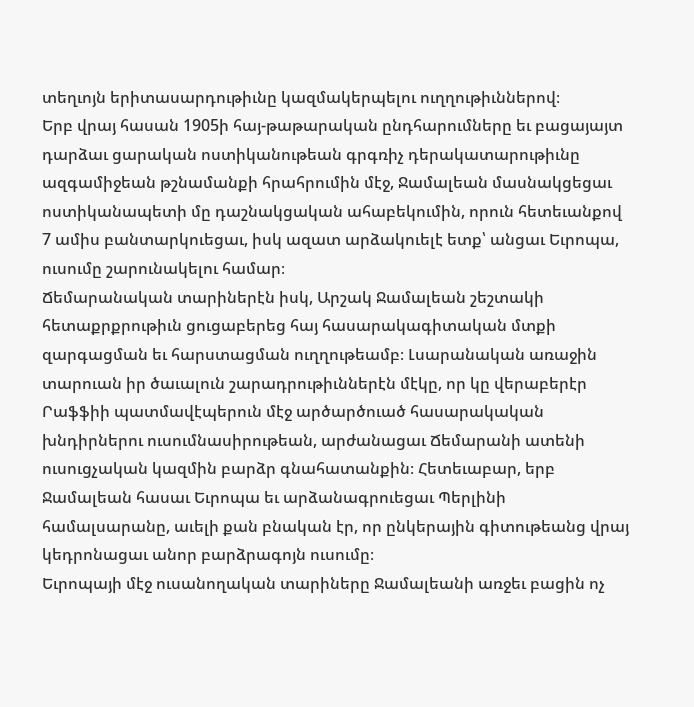տեղւոյն երիտասարդութիւնը կազմակերպելու ուղղութիւններով։
Երբ վրայ հասան 1905ի հայ-թաթարական ընդհարումները եւ բացայայտ դարձաւ ցարական ոստիկանութեան գրգռիչ դերակատարութիւնը ազգամիջեան թշնամանքի հրահրումին մէջ, Ջամալեան մասնակցեցաւ ոստիկանապետի մը դաշնակցական ահաբեկումին, որուն հետեւանքով 7 ամիս բանտարկուեցաւ, իսկ ազատ արձակուելէ ետք՝ անցաւ Եւրոպա, ուսումը շարունակելու համար։
Ճեմարանական տարիներէն իսկ, Արշակ Ջամալեան շեշտակի հետաքրքրութիւն ցուցաբերեց հայ հասարակագիտական մտքի զարգացման եւ հարստացման ուղղութեամբ։ Լսարանական առաջին տարուան իր ծաւալուն շարադրութիւններէն մէկը, որ կը վերաբերէր Րաֆֆիի պատմավէպերուն մէջ արծարծուած հասարակական խնդիրներու ուսումնասիրութեան, արժանացաւ Ճեմարանի ատենի ուսուցչական կազմին բարձր գնահատանքին։ Հետեւաբար, երբ Ջամալեան հասաւ Եւրոպա եւ արձանագրուեցաւ Պերլինի համալսարանը, աւելի քան բնական էր, որ ընկերային գիտութեանց վրայ կեդրոնացաւ անոր բարձրագոյն ուսումը։
Եւրոպայի մէջ ուսանողական տարիները Ջամալեանի առջեւ բացին ոչ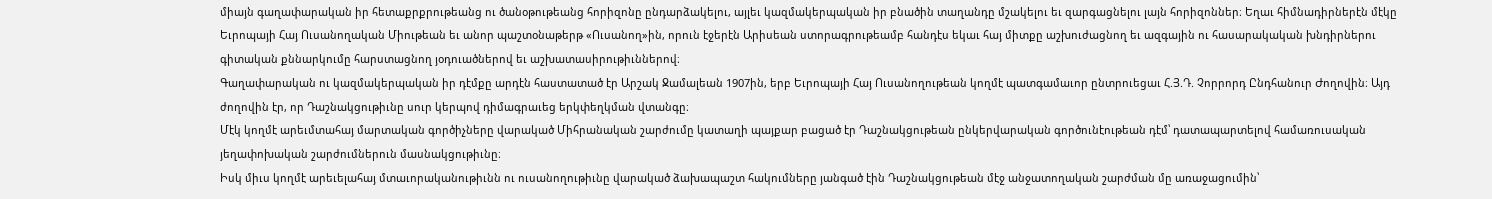միայն գաղափարական իր հետաքրքրութեանց ու ծանօթութեանց հորիզոնը ընդարձակելու, այլեւ կազմակերպական իր բնածին տաղանդը մշակելու եւ զարգացնելու լայն հորիզոններ։ Եղաւ հիմնադիրներէն մէկը Եւրոպայի Հայ Ուսանողական Միութեան եւ անոր պաշտօնաթերթ «Ուսանող»ին, որուն էջերէն Արիսեան ստորագրութեամբ հանդէս եկաւ հայ միտքը աշխուժացնող եւ ազգային ու հասարակական խնդիրներու գիտական քննարկումը հարստացնող յօդուածներով եւ աշխատասիրութիւններով։
Գաղափարական ու կազմակերպական իր դէմքը արդէն հաստատած էր Արշակ Ջամալեան 1907ին, երբ Եւրոպայի Հայ Ուսանողութեան կողմէ պատգամաւոր ընտրուեցաւ Հ.Յ.Դ. Չորրորդ Ընդհանուր Ժողովին։ Այդ ժողովին էր, որ Դաշնակցութիւնը սուր կերպով դիմագրաւեց երկփեղկման վտանգը։
Մէկ կողմէ արեւմտահայ մարտական գործիչները վարակած Միհրանական շարժումը կատաղի պայքար բացած էր Դաշնակցութեան ընկերվարական գործունէութեան դէմ՝ դատապարտելով համառուսական յեղափոխական շարժումներուն մասնակցութիւնը։
Իսկ միւս կողմէ արեւելահայ մտաւորականութիւնն ու ուսանողութիւնը վարակած ձախապաշտ հակումները յանգած էին Դաշնակցութեան մէջ անջատողական շարժման մը առաջացումին՝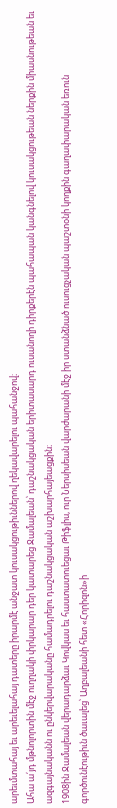արեւմտահայ եւ արեւելահայ դատերը իրարմէ անջատ կուսակցութիւններով ղեկավարելու պահանջով։
Ահա ա՛յդ մթնոլորտին մէջ ուղղակի փրկարար դեր կատարեց Ջամալեան՝ դաշնակցական երիտասարդ ուսանողի դիրքերէն պահապան կանգնելով կուսակցութեան ներքին միասնութեան եւ ազգայնականն ու ընկերվարականը համադրելու դաշնակցական աշխարհայեացքին։
1908ին Ջամալեան վերադարձաւ Կովկաս եւ հաստատուեցաւ Թիֆլիս, ուր Ներսիսեան վարժարանի մէջ իր ստանձնած ուսուցչական պաշտօնի կողքին գաղափարական եռուն գործունէութիւն ծաւալեց՝ Աղբալեանի հետ «Հորիզոն»ի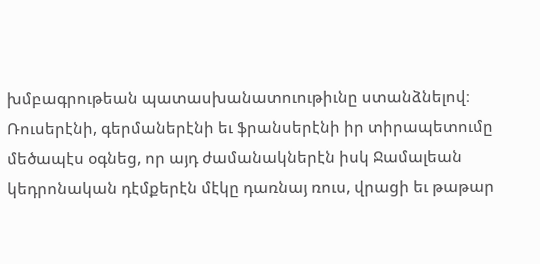խմբագրութեան պատասխանատուութիւնը ստանձնելով։ Ռուսերէնի, գերմաներէնի եւ ֆրանսերէնի իր տիրապետումը մեծապէս օգնեց, որ այդ ժամանակներէն իսկ Ջամալեան կեդրոնական դէմքերէն մէկը դառնայ ռուս, վրացի եւ թաթար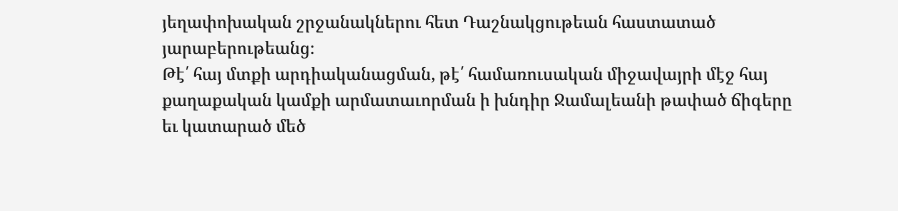յեղափոխական շրջանակներու հետ Դաշնակցութեան հաստատած յարաբերութեանց։
Թէ՛ հայ մտքի արդիականացման, թէ՛ համառուսական միջավայրի մէջ հայ քաղաքական կամքի արմատաւորման ի խնդիր Ջամալեանի թափած ճիգերը եւ կատարած մեծ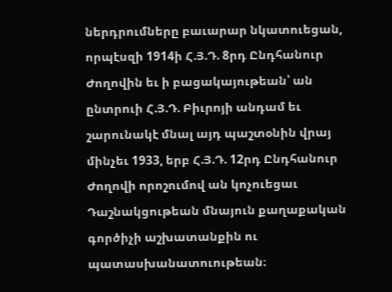ներդրումները բաւարար նկատուեցան, որպէսզի 1914ի Հ.Յ.Դ. 8րդ Ընդհանուր Ժողովին եւ ի բացակայութեան՝ ան ընտրուի Հ.Յ.Դ. Բիւրոյի անդամ եւ շարունակէ մնալ այդ պաշտօնին վրայ մինչեւ 1933, երբ Հ.Յ.Դ. 12րդ Ընդհանուր Ժողովի որոշումով ան կոչուեցաւ Դաշնակցութեան մնայուն քաղաքական գործիչի աշխատանքին ու պատասխանատուութեան։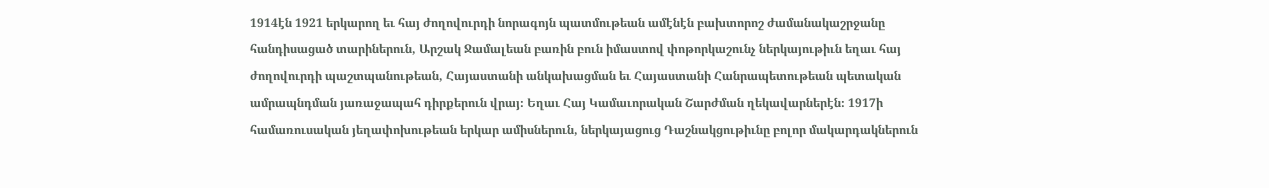1914էն 1921 երկարող եւ հայ ժողովուրդի նորագոյն պատմութեան ամէնէն բախտորոշ ժամանակաշրջանը հանդիսացած տարիներուն, Արշակ Ջամալեան բառին բուն իմաստով փոթորկաշունչ ներկայութիւն եղաւ հայ ժողովուրդի պաշտպանութեան, Հայաստանի անկախացման եւ Հայաստանի Հանրապետութեան պետական ամրապնդման յառաջապահ դիրքերուն վրայ։ Եղաւ Հայ Կամաւորական Շարժման ղեկավարներէն։ 1917ի համառուսական յեղափոխութեան երկար ամիսներուն, ներկայացուց Դաշնակցութիւնը բոլոր մակարդակներուն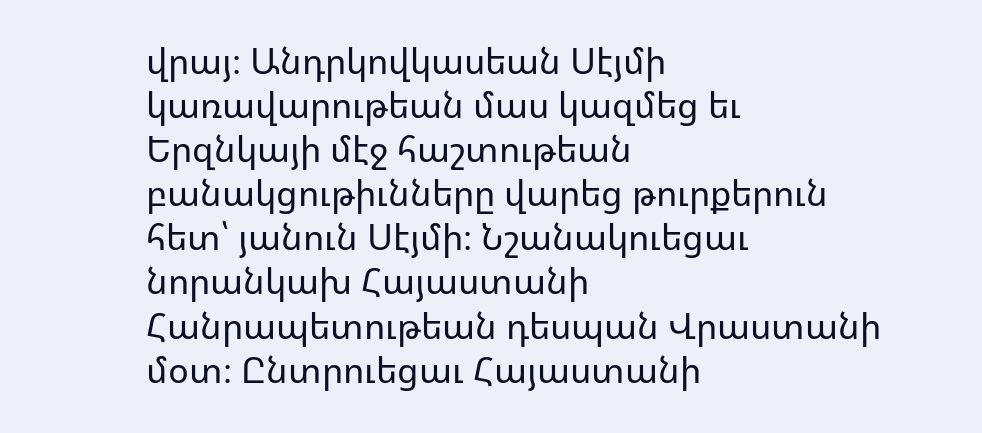վրայ։ Անդրկովկասեան Սէյմի կառավարութեան մաս կազմեց եւ Երզնկայի մէջ հաշտութեան բանակցութիւնները վարեց թուրքերուն հետ՝ յանուն Սէյմի։ Նշանակուեցաւ նորանկախ Հայաստանի Հանրապետութեան դեսպան Վրաստանի մօտ։ Ընտրուեցաւ Հայաստանի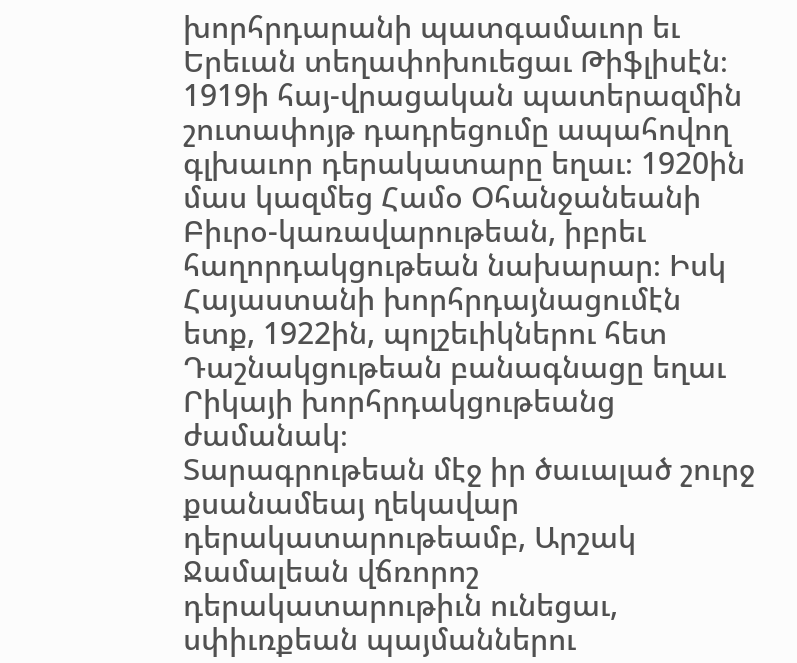խորհրդարանի պատգամաւոր եւ Երեւան տեղափոխուեցաւ Թիֆլիսէն։ 1919ի հայ-վրացական պատերազմին շուտափոյթ դադրեցումը ապահովող գլխաւոր դերակատարը եղաւ։ 1920ին մաս կազմեց Համօ Օհանջանեանի Բիւրօ-կառավարութեան, իբրեւ հաղորդակցութեան նախարար։ Իսկ Հայաստանի խորհրդայնացումէն ետք, 1922ին, պոլշեւիկներու հետ Դաշնակցութեան բանագնացը եղաւ Րիկայի խորհրդակցութեանց ժամանակ։
Տարագրութեան մէջ իր ծաւալած շուրջ քսանամեայ ղեկավար դերակատարութեամբ, Արշակ Ջամալեան վճռորոշ դերակատարութիւն ունեցաւ, սփիւռքեան պայմաններու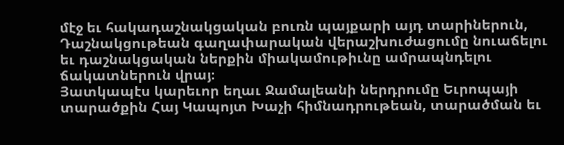մէջ եւ հակադաշնակցական բուռն պայքարի այդ տարիներուն, Դաշնակցութեան գաղափարական վերաշխուժացումը նուաճելու եւ դաշնակցական ներքին միակամութիւնը ամրապնդելու ճակատներուն վրայ։
Յատկապէս կարեւոր եղաւ Ջամալեանի ներդրումը Եւրոպայի տարածքին Հայ Կապոյտ Խաչի հիմնադրութեան, տարածման եւ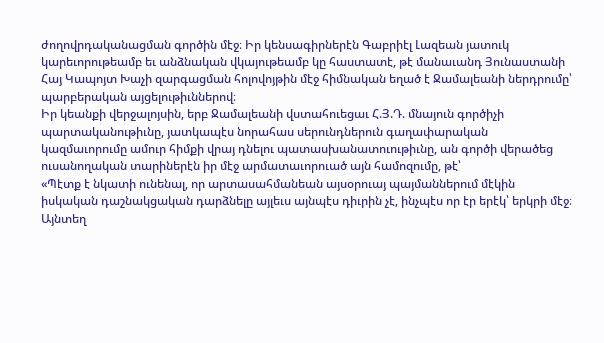ժողովրդականացման գործին մէջ։ Իր կենսագիրներէն Գաբրիէլ Լազեան յատուկ կարեւորութեամբ եւ անձնական վկայութեամբ կը հաստատէ, թէ մանաւանդ Յունաստանի Հայ Կապոյտ Խաչի զարգացման հոլովոյթին մէջ հիմնական եղած է Ջամալեանի ներդրումը՝ պարբերական այցելութիւններով։
Իր կեանքի վերջալոյսին, երբ Ջամալեանի վստահուեցաւ Հ.Յ.Դ. մնայուն գործիչի պարտականութիւնը, յատկապէս նորահաս սերունդներուն գաղափարական կազմաւորումը ամուր հիմքի վրայ դնելու պատասխանատուութիւնը, ան գործի վերածեց ուսանողական տարիներէն իր մէջ արմատաւորուած այն համոզումը, թէ՝
«Պէտք է նկատի ունենալ, որ արտասահմանեան այսօրուայ պայմաններում մէկին իսկական դաշնակցական դարձնելը այլեւս այնպէս դիւրին չէ, ինչպէս որ էր երէկ՝ երկրի մէջ։ Այնտեղ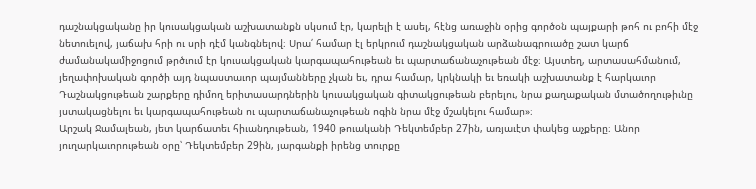դաշնակցականը իր կուսակցական աշխատանքն սկսում էր, կարելի է ասել, հէնց առաջին օրից գործօն պայքարի թոհ ու բոհի մէջ նետուելով, յաճախ հրի ու սրի դէմ կանգնելով։ Սրա՛ համար էլ երկրում դաշնակցական արձանագրուածը շատ կարճ ժամանակամիջոցում թրծւում էր կուսակցական կարգապահութեան եւ պարտաճանաչութեան մէջ։ Այստեղ, արտասահմանում, յեղափոխական գործի այդ նպաստաւոր պայմանները չկան եւ, դրա համար, կրկնակի եւ եռակի աշխատանք է հարկաւոր Դաշնակցութեան շարքերը դիմող երիտասարդներին կուսակցական գիտակցութեան բերելու, նրա քաղաքական մտածողութիւնը յստակացնելու եւ կարգապահութեան ու պարտաճանաչութեան ոգին նրա մէջ մշակելու համար»։
Արշակ Ջամալեան, յետ կարճատեւ հիւանդութեան, 1940 թուականի Դեկտեմբեր 27ին, առյաւէտ փակեց աչքերը։ Անոր յուղարկաւորութեան օրը՝ Դեկտեմբեր 29ին, յարգանքի իրենց տուրքը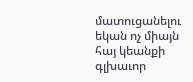մատուցանելու եկան ոչ միայն հայ կեանքի գլխաւոր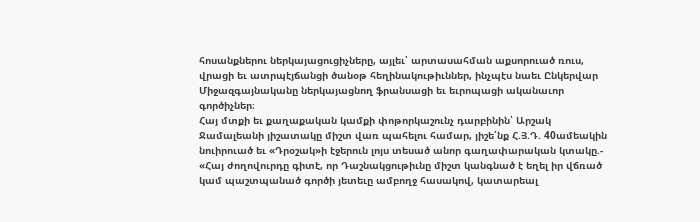հոսանքներու ներկայացուցիչները, այլեւ՝ արտասահման աքսորուած ռուս, վրացի եւ ատրպէյճանցի ծանօթ հեղինակութիւններ, ինչպէս նաեւ Ընկերվար Միջազգայնականը ներկայացնող ֆրանսացի եւ եւրոպացի ականաւոր գործիչներ։
Հայ մտքի եւ քաղաքական կամքի փոթորկաշունչ դարբինին՝ Արշակ Ջամալեանի յիշատակը միշտ վառ պահելու համար, յիշե՛նք Հ.Յ.Դ. 40ամեակին նուիրուած եւ «Դրօշակ»ի էջերուն լոյս տեսած անոր գաղափարական կտակը.-
«Հայ ժողովուրդը գիտէ, որ Դաշնակցութիւնը միշտ կանգնած է եղել իր վճռած կամ պաշտպանած գործի յետեւը ամբողջ հասակով, կատարեալ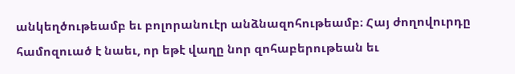անկեղծութեամբ եւ բոլորանուէր անձնազոհութեամբ։ Հայ ժողովուրդը համոզուած է նաեւ, որ եթէ վաղը նոր զոհաբերութեան եւ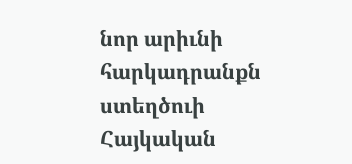նոր արիւնի հարկադրանքն ստեղծուի Հայկական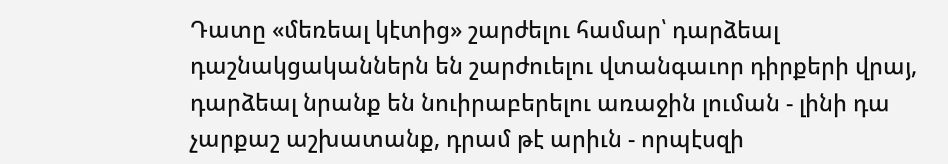Դատը «մեռեալ կէտից» շարժելու համար՝ դարձեալ դաշնակցականներն են շարժուելու վտանգաւոր դիրքերի վրայ, դարձեալ նրանք են նուիրաբերելու առաջին լուման - լինի դա չարքաշ աշխատանք, դրամ թէ արիւն - որպէսզի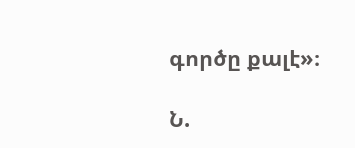գործը քալէ»։

Ն.